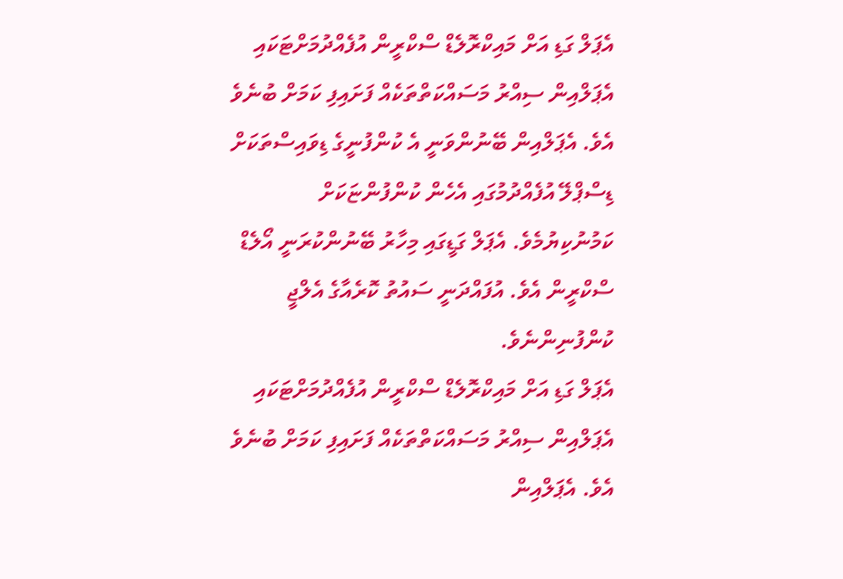އެޕަލް ގަޑި އަށް މައިކްރޮލެޑް ސްކްރީން އުފެއްދުމަށްޓަކައި އެޕަލްއިން ސިއްރު މަސައްކަތްތަކެއް ފަށައިފި ކަމަށް ބުނެވެ އެވެ. އެޕަލްއިން ބޭނުންވަނީ އެ ކުންފުނީގެ ޑިވައިސްތަކަށް ޑިސްޕްލޭ އުފެއްދުމުގައި އެހެން ކުންފުންޏަކަށް ކަމުނުކިޔުމެވެ. އެޕަލް ގަޑީގައި މިހާރު ބޭނުންކުރަނީ އޯލެޑް ސްކްރީން އެވެ. އުފައްދަނީ ސައުތު ކޮރެއާގެ އެލްޖީ ކުންފުނިންނެވެ.
އެޕަލް ގަޑި އަށް މައިކްރޮލެޑް ސްކްރީން އުފެއްދުމަށްޓަކައި އެޕަލްއިން ސިއްރު މަސައްކަތްތަކެއް ފަށައިފި ކަމަށް ބުނެވެ އެވެ. އެޕަލްއިން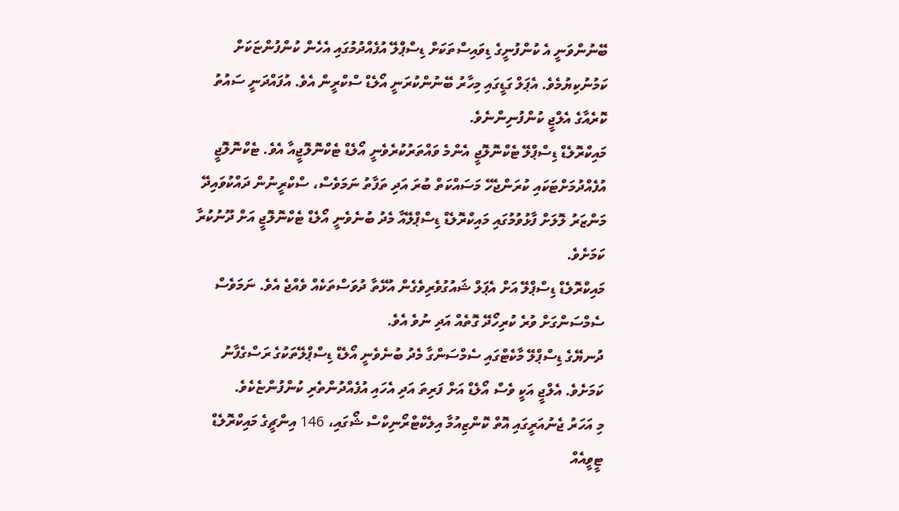ބޭނުންވަނީ އެ ކުންފުނީގެ ޑިވައިސްތަކަށް ޑިސްޕްލޭ އުފެއްދުމުގައި އެހެން ކުންފުންޏަކަށް ކަމުނުކިޔުމެވެ. އެޕަލް ގަޑީގައި މިހާރު ބޭނުންކުރަނީ އޯލެޑް ސްކްރީން އެވެ. އުފައްދަނީ ސައުތު ކޮރެއާގެ އެލްޖީ ކުންފުނިންނެވެ.
މައިކްރޮލެޑް ޑިސްޕްލޭ ޓެކްނޮލޮޖީ އެންމެ ވައްތަރުކުރެވެނީ އޯލެޑް ޓެކްނޮލޮޖީއާ އެވެ. ޓެކްނޮލޮޖީ އުފެއްދުމަށްޓަކައި ކުރަންޖެހޭ މަސައްކަތް ބުރަ އަދި ތަފާތު ނަމަވެސް، ސްކްރީނުން ދައްކުވައިދޭ މަންޒަރު ލޮލަށް ފާޅުވުމުގައި މައިކްރޮލެޑް ޑިސްޕްލޭއާ މެދު ބުނެވެނީ އޯލެޑް ޓެކްނޮލޮޖީ އަށް ދޫނުކުރާ ކަމަށެވެ.
މައިކްރޮލެޑް ޑިސްޕްލޭ އަށް އެޕަލް ޝައުގުވެރިވެގެން އުޅޭތާ ދުވަސްތަކެއް ވެއްޖެ އެވެ. ނަމަވެސް ސެމްސަންގަށް ވުރެ ކުރިހޯދޭ ގޮތެއް އަދި ނުވެ އެވެ.
ދުނޔޭގެ ޑިސްޕްލޭ މާކެޓްގައި ސެމްސަންގާ މެދު ބުނެވެނީ އޯލެޑް ޑިސްޕްލޭތަކުގެ ރަސްގެފާނު ކަމަށެވެ. އެލްޖީ އަކީ ވެސް އޯލެޑް އަށް ފަރިތަ އަދި އެހައި އުފެއްދުންތެރި ކުންފުންޏެކެވެ.
މި އަހަރު ޖެނުއަރީގައި އޮތް ކޮންޒިއުމާ އިލެކްޓްރޯނިކްސް ޝޯގައި، 146 އިންޗީގެ މައިކްރޮލެޑް ޓީވީއެއް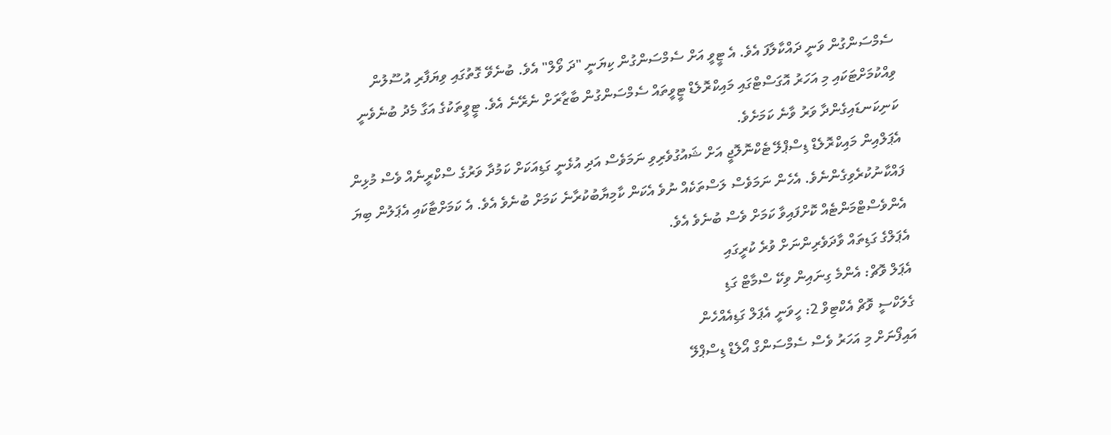ސެމްސަންގުން ވަނީ ދައްކާލާފަ އެވެ. އެ ޓީވީ އަށް ސެމްސަންގުން ކިޔަނީ "ދަ ވޯލް" އެވެ. ބުނެވޭ ގޮތުގައި ވިޔަފާރި އުސޫލުން ވިއްކުމަށްޓަކައި މި އަހަރު އޮގަސްޓްގައި މައިކްރޮލެޑް ޓީވީތައް ސެމްސަންގުން ބާޒާރަށް ނެރޭނެ އެވެ. ޓީވީތަކުގެ އަގާ މެދު ބުނެވެނީ ކަނިކަނޑައިގެންދާ ވަރު ވާނެ ކަމަށެވެ.
އެޕަލްއިން މައިކްރޮލެޑް ޑިސްޕްލޭ ޓެކްނޮލޮޖީ އަށް ޝައުގުވެރިވި ނަމަވެސް އަދި އުޅެނީ ގަޑިއަކަށް ކަމުދާ ވަރުގެ ސްކްރީނެއް ވެސް މުޅިން ފައްކާނުކުރެވިގެންނެވެ. އެހެން ނަމަވެސް ލަސްތަކެއް ނުވެ އެކަން ކާމިޔާބުކުރާނެ ކަމަށް ބުނެވެ އެވެ. އެ ކަމަށްޓާކައި އެޕަލުން ބިޔަ އެންވެސްޓްމަންޓެއް ކޮށްފައިވާ ކަމަށް ވެސް ބުނެވެ އެވެ.
އެޕަލްގެ ގަޑިތައް ވާދަވެރިންނަށް ވުރެ ކުރީގައި
އެޕަލް ވޮޗް: އެންމެ ގިނައިން ވިކޭ ސްމާޓް ގަޑި
ގެލަކްސީ ވޮޗް އެކްޓިވް 2: ހީވަނީ އެޕަލް ގަޑިއެއްހެން
އައިފޯނަށް މި އަހަރު ވެސް ސެމްސަންގް އޯލެޑް ޑިސްޕްލޭ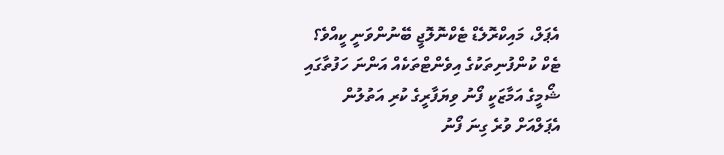އެޕަލް، މައިކްރޮލެޑް ޓެކްނޮލޮޖީ ބޭނުންވަނީ ކީއްވެ؟
ޓެކް ކުންފުނިތަކުގެ އިވެންޓްތަކެއް އަންނަ ހަފުތާގައި
ޝޯމީގެ އަމާޒަކީ ފޯނު ވިޔަފާރީގެ ކުރި އަތުލުން
އެޕަލްއަށް ވުރެ ގިނަ ފޯނު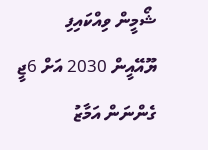ޝޯމީން ވިއްކައިފި
ޔޫއޭއީން 2030 އަށް 6ޖީ ގެންނަން އަމާޒު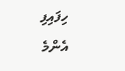ހިފައިފި
އެންމެ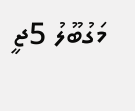މަގުބޫލު 5ޖީ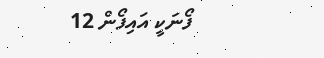ފޯނަކީ އައިފޯން 12